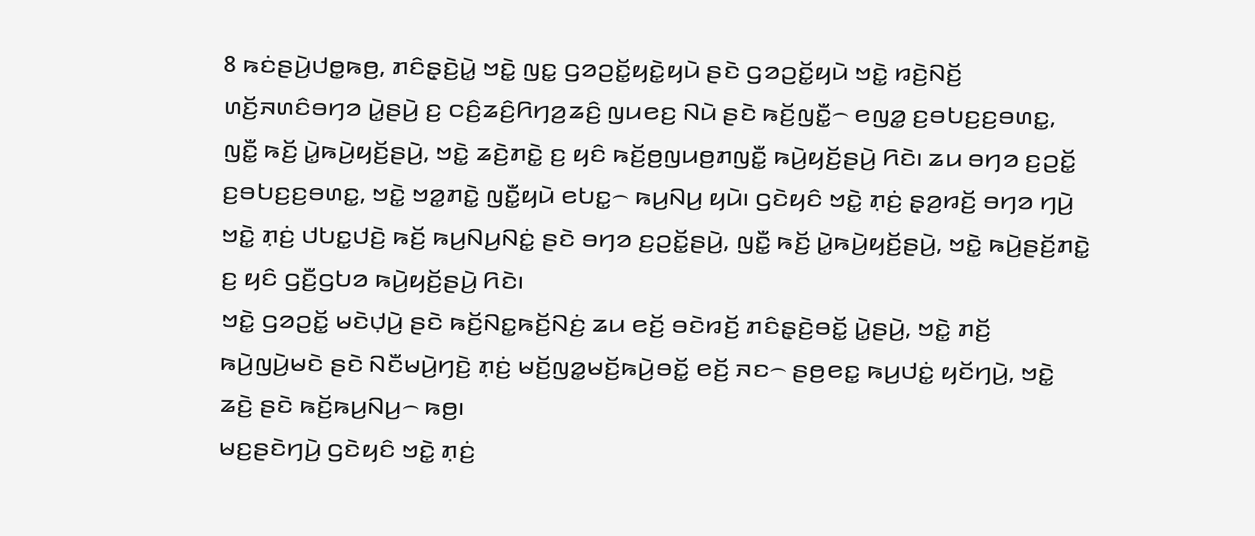8 ꤒꤢꤦꤔꤣꤧ꤬ꤓꤥ꤭ꤒꤥ꤬, ꤊꤢꤨꤔ꤫ꤢꤧ꤬ꤣꤧ꤭ ꤠꤢꤧ꤭ ꤜꤢ꤭ ꤞꤤꤑꤢꤩ꤭ꤟꤢꤧ꤭ꤟꤣꤧ ꤔꤢꤧ ꤞꤤꤑꤢꤩ꤭ꤟꤣꤧ ꤠꤢꤧ꤭ ꤙꤢꤧ꤬ꤡꤢꤩ꤬ ꤛꤢꤩ꤬ꤏꤛꤢꤨꤋꤚꤤ ꤣꤧ꤭ꤔꤣꤧ꤬ ꤢ꤬ ꤍꤢꤨ꤬ꤘꤢꤨ꤬ꤖꤚꤤ꤬ꤘꤢꤨ꤬ ꤜꤣꤕꤢ꤬ ꤡꤣꤧ ꤔꤢꤧ ꤒꤢꤩ꤬ꤜꤢꤪ꤭꤮ ꤕꤜꤤ꤭ ꤢ꤬ꤋꤝꤢ꤬ꤢ꤬ꤋꤛꤢ꤭, ꤜꤢꤪ꤭ ꤒꤢꤩ꤬ ꤣꤧ꤭ꤒꤣꤧ꤬ꤟꤢꤩ꤬ꤔꤣꤧ꤬, ꤠꤢꤧ꤭ ꤘꤢꤧ꤬ꤊꤢꤧ꤭ ꤢ꤬ ꤟꤢꤨ ꤒꤢꤩ꤬ꤥ꤬ꤜꤣꤥ꤬ꤊꤜꤢꤪ꤭ ꤒꤣꤧ꤬ꤟꤢꤩ꤬ꤔꤣꤧ꤬ ꤖꤢꤧ꤯ ꤘꤣ ꤋꤚꤤ ꤢ꤬ꤑꤢꤩ꤭ ꤢ꤬ꤋꤝꤢ꤬ꤢ꤬ꤋꤛꤢ꤭, ꤠꤢꤧ꤭ ꤠꤤ꤭ꤊꤢꤧ꤭ ꤜꤢꤪ꤭ꤟꤣꤧ ꤕꤝꤢ꤭꤮ ꤒꤣ꤬ꤡꤣ꤬ ꤟꤣꤧ꤯ ꤞꤢꤧꤟꤢꤨ ꤠꤢꤧ꤭ ꤊ꤫ꤢꤦ꤬ ꤔ꤫ꤤ꤬ꤙꤢꤩ꤬ ꤋꤚꤤ ꤚꤣꤧ꤬ ꤠꤢꤧ꤭ ꤊ꤫ꤢꤦ꤬ ꤓꤝꤢ꤭ꤓꤢꤧ꤬ ꤒꤢꤩ꤬ ꤒꤣ꤬ꤡꤣ꤬ꤡꤢꤦ꤭ ꤔꤢꤧ ꤋꤚꤤ ꤢ꤬ꤑꤢꤩ꤭ꤔꤣꤧ꤬, ꤜꤢꤪ꤭ ꤒꤢꤩ꤬ ꤣꤧ꤭ꤒꤣꤧ꤬ꤟꤢꤩ꤬ꤔꤣꤧ꤬, ꤠꤢꤧ꤭ ꤒꤣꤧ꤬ꤔꤢꤩ꤬ꤊꤢꤧ꤭ ꤢ꤬ ꤟꤢꤨ ꤞꤢꤪ꤬ꤞꤝꤤ ꤒꤣꤧ꤬ꤟꤢꤩ꤬ꤔꤣꤧ꤬ ꤖꤢꤧ꤯
ꤠꤢꤧ꤭ ꤞꤤꤑꤢꤩ꤭ ꤗꤢꤧꤓ꤫ꤣꤧ꤬ ꤔꤢꤧ ꤒꤢꤩ꤬ꤡꤢ꤭ꤒꤢꤩ꤬ꤡꤢꤦ꤬ ꤘꤣ ꤕꤢꤩ꤬ ꤋꤢꤧꤙꤢꤩ꤬ ꤊꤢꤨꤔ꤫ꤢꤧ꤬ꤋꤢꤩ꤭ ꤣꤧ꤭ꤔꤣꤧ꤬, ꤠꤢꤧ꤭ ꤊꤢꤩ꤬ ꤒꤣꤧ꤬ꤜꤣꤧ꤬ꤗꤢꤧ ꤔꤢꤧ ꤡꤢꤪꤗꤣꤧ꤬ꤚꤢꤧ꤬ ꤊ꤫ꤢꤦ꤬ ꤗꤢꤩ꤬ꤜꤤ꤭ꤗꤢꤩ꤬ꤒꤣꤧ꤬ꤋꤢꤩ꤭ ꤕꤢꤩ꤬ ꤏꤢ꤮ ꤔꤥ꤬ꤕꤢ꤭ ꤒꤣ꤬ꤓꤢꤦ꤭ ꤟꤢꤩꤚꤣꤧ꤬, ꤠꤢꤧ꤭ ꤘꤢꤧ꤬ ꤔꤢꤧ ꤒꤢꤩ꤬ꤒꤣ꤬ꤡꤣ꤬꤮ ꤒꤥ꤬꤯
ꤗꤢ꤬ꤔꤢꤧꤚꤣꤧ꤬ ꤞꤢꤧꤟꤢꤨ ꤠꤢꤧ꤭ ꤊ꤫ꤢꤦ꤬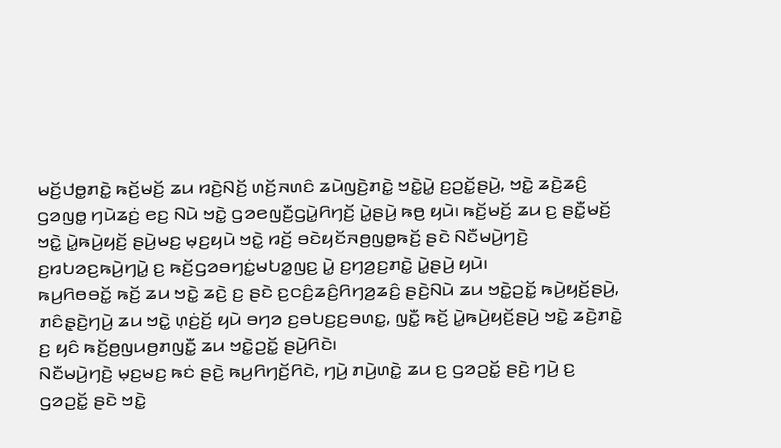ꤗꤢꤩ꤬ꤓꤥ꤭ꤊꤢꤧ꤭ ꤒꤢꤩ꤬ꤗꤢꤩ꤬ ꤘꤣ ꤙꤢꤧ꤬ꤡꤢꤩ꤬ ꤛꤢꤩ꤬ꤏꤛꤢꤨ ꤘꤣꤧꤜꤢꤧ꤬ꤊꤢꤧ꤭ ꤠꤢꤧ꤭ꤣꤧ꤭ ꤢ꤬ꤑꤢꤩ꤭ꤔꤣꤧ꤬, ꤠꤢꤧ꤭ ꤘꤢꤧ꤬ꤘꤢꤨ꤬ ꤞꤤꤜꤥ꤭ ꤚꤣꤧꤘꤢꤦ꤬ ꤕꤢ꤬ ꤡꤣꤧ ꤠꤢꤧ꤭ ꤞꤤꤕꤜꤢꤪ꤬ꤞꤣꤧ꤭ꤖꤚꤢꤩ꤬ ꤣꤧ꤭ꤔꤣꤧ꤬ ꤒꤥ꤬ ꤟꤣꤧ꤯ ꤒꤢꤩ꤬ꤗꤢꤩ꤬ ꤘꤣ ꤢ꤬ ꤔꤢꤪ꤭ꤗꤢꤩ꤬ ꤠꤢꤧ꤭ ꤣꤧ꤭ꤒꤣꤧ꤬ꤟꤢꤩ꤬ ꤔꤣꤧ꤬ꤗꤢ꤬ ꤗ꤫ꤢ꤬ꤟꤣꤧ ꤠꤢꤧ꤭ ꤙꤢꤩ꤬ ꤋꤢꤧꤟꤢꤩꤏꤥ꤬ꤜꤥ꤭ꤒꤢꤩ꤬ ꤔꤢꤧ ꤡꤢꤪꤗꤣꤧ꤬ꤚꤢꤧ꤬ ꤢ꤬ꤙꤝꤤꤢ꤬ꤒꤣꤧ꤬ꤚꤣꤧ꤭ ꤢ꤬ ꤒꤢꤩ꤬ꤞꤤꤋꤚꤢꤦ꤭ꤗꤝꤤ꤭ꤜꤢ꤬ ꤣꤧ꤭ ꤢ꤬ꤚꤤ꤬ꤢ꤬ꤊꤢꤧ꤭ ꤣꤧ꤭ꤔꤣꤧ꤬ ꤟꤣꤧ꤯
ꤒꤣ꤬ꤖꤥꤋꤢꤩ꤭ ꤒꤢꤩ꤬ ꤘꤣ ꤠꤢꤧ꤭ ꤘꤢꤧ꤬ ꤢ꤬ ꤔꤢꤧ ꤢ꤬ꤍꤢꤨ꤬ꤘꤢꤨ꤬ꤖꤚꤤ꤬ꤘꤢꤨ꤬ ꤔꤢꤧ꤬ꤡꤣꤧ ꤘꤣ ꤠꤢꤧ꤭ꤑꤢꤩ꤭ ꤒꤣꤧ꤬ꤟꤢꤩ꤬ꤔꤣꤧ꤬, ꤊꤢꤨꤔ꤫ꤢꤧ꤬ꤚꤣꤧ꤬ ꤘꤣ ꤠꤢꤧ꤭ ꤛ꤫ꤢꤦ꤬ꤢꤩ꤬ ꤟꤣꤧ ꤋꤚꤤ ꤢ꤬ꤋꤝꤢ꤬ꤢ꤬ꤋꤛꤢ꤭, ꤜꤢꤪ꤭ ꤒꤢꤩ꤬ ꤣꤧ꤭ꤒꤣꤧ꤬ꤟꤢꤩ꤬ꤔꤣꤧ꤬ ꤠꤢꤧ꤭ ꤘꤢꤧ꤬ꤊꤢꤧ꤭ ꤢ꤬ ꤟꤢꤨ ꤒꤢꤩ꤬ꤥ꤬ꤜꤣꤥ꤬ꤊꤜꤢꤪ꤭ ꤘꤣ ꤠꤢꤧ꤭ꤑꤢꤩ꤭ ꤔꤣꤧ꤬ꤖꤢꤧ꤯
ꤡꤢꤪꤗꤣꤧ꤬ꤚꤢꤧ꤬ ꤗ꤫ꤢ꤬ꤗꤢ꤬ ꤒꤢꤦ ꤔꤢꤧ꤬ ꤒꤣ꤬ꤖꤚꤢꤩ꤬ꤖꤢꤧ, ꤚꤣꤧ꤬ ꤊꤣꤧ꤬ꤛꤢꤧ꤭ ꤘꤣ ꤢ꤬ ꤞꤤꤑꤢꤩ꤭ ꤔꤢꤧ꤬ ꤚꤣꤧ꤬ ꤢ꤬ ꤞꤤꤑꤢꤩ꤭ ꤔꤢꤧ ꤠꤢꤧ꤭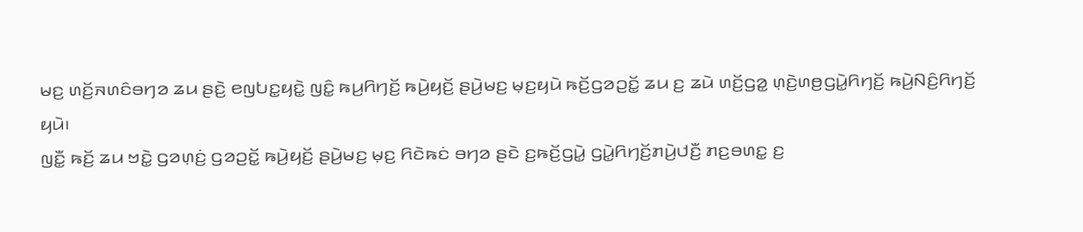ꤗꤢ꤬ ꤛꤢꤩ꤬ꤏꤛꤢꤨꤋꤚꤤ ꤘꤣ ꤔꤢꤧ꤬ ꤕꤜꤝꤢ꤭ꤟꤢꤧ꤭ ꤜꤢꤨ꤭ ꤒꤣ꤬ꤖꤚꤢꤩ꤬ ꤒꤣꤧ꤬ꤟꤢꤩ꤬ ꤔꤣꤧ꤬ꤗꤢ꤬ ꤗ꤫ꤢ꤬ꤟꤣꤧ ꤒꤢꤩ꤬ꤞꤤꤑꤢꤩ꤭ ꤘꤣ ꤢ꤬ ꤘꤣꤧ ꤛꤢꤩ꤬ꤞꤤ꤭ ꤛ꤫ꤢꤧ꤬ꤛꤥ꤬ꤞꤣꤧ꤭ꤖꤚꤢꤩ꤬ ꤒꤣꤧ꤬ꤡꤢꤨ꤬ꤖꤚꤢꤩ꤬ ꤟꤣꤧ꤯
ꤜꤢꤪ꤭ ꤒꤢꤩ꤬ ꤘꤣ ꤠꤢꤧ꤭ ꤞꤤꤛ꤫ꤢꤦ꤬ ꤞꤤꤑꤢꤩ꤭ ꤒꤣꤧ꤬ꤟꤢꤩ꤬ ꤔꤣꤧ꤬ꤗꤢ꤬ ꤗ꤫ꤢ꤬ ꤖꤢꤧꤒꤢꤦ ꤋꤚꤤ ꤔꤢꤧ ꤢ꤬ꤒꤢꤩ꤬ꤞꤣꤧ꤭ ꤞꤣꤧ꤭ꤖꤚꤢꤩ꤬ꤊꤣꤧ꤬ꤓꤢꤪ꤬ ꤊꤢ꤬ꤋꤛꤢ꤭ ꤢ꤬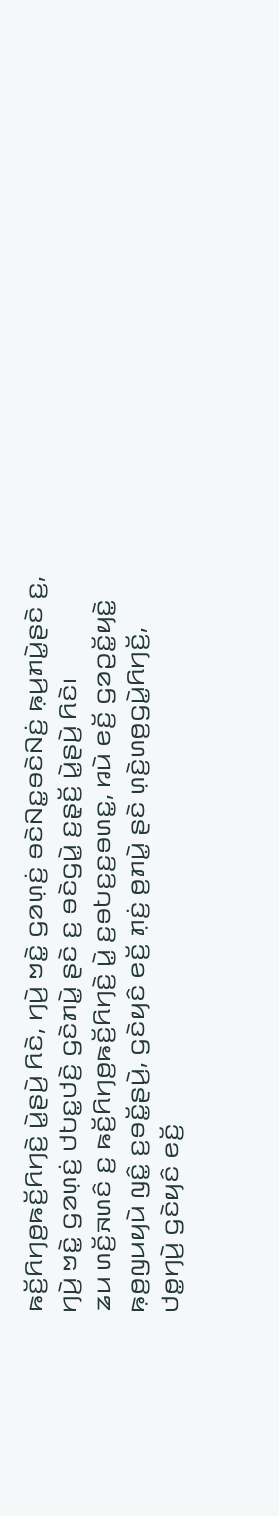ꤒꤢꤩ꤬ꤖꤚꤥ꤬ꤒꤢꤩ꤬ꤖꤚꤢꤧ꤬ ꤣꤧ꤭ꤔꤣꤧ꤬ ꤖꤢꤧ, ꤚꤣꤧ꤬ ꤠꤢꤧ꤭ ꤞꤤꤛ꤫ꤢꤦ꤬ ꤋꤢꤧꤡꤢ꤭ꤋꤢꤧꤡꤢꤦ꤬ ꤒ꤫ꤣ꤬ꤊꤣꤧ꤭ꤔꤢꤧ ꤢ꤬, ꤚꤣꤧ꤬ ꤠꤢꤧ꤭ ꤞꤤꤛ꤫ꤢꤦ꤬ ꤓꤝꤢ꤭ꤓꤢꤧ꤬ ꤞꤢꤧꤊꤣꤧ꤭ ꤔꤢꤧ ꤢ꤬ ꤋꤢꤧꤞꤣꤧ꤭ ꤢ꤬ꤔ꤫ꤢꤩ꤬ ꤣꤧ꤭ꤔꤣꤧ꤬ ꤖꤢꤧ꤯
ꤘꤣ ꤛꤢꤩ꤬ꤏꤛꤢꤨ ꤢ꤬ ꤒꤢꤩ꤬ꤖꤚꤥ꤬ꤒꤢꤩ꤬ꤖꤚꤢꤧ꤬ ꤣꤧ꤭ ꤢ꤬ꤋꤝꤢ꤬ꤢ꤬ꤋꤛꤢ꤭, ꤙꤣꤧ ꤕꤢꤩ꤬ ꤞꤤꤑꤢꤩ꤭ꤟꤢꤧ꤭ ꤒ꤫ꤥ꤬ꤜꤣꤟꤣꤧ ꤜꤢꤨ꤭ ꤢ꤬ꤋꤢꤩ꤭ꤔꤣꤧ꤬, ꤞꤢꤧꤟꤢꤨ ꤕꤢꤩ꤬ ꤊ꤫ꤢꤦ꤬ ꤥ꤬ꤊꤣꤧ꤭ ꤔꤢꤧ ꤛ꤫ꤢꤧ꤬ꤛꤥ꤬ꤞꤣꤧ꤭ꤖꤚꤢꤩ꤬, ꤓꤥ꤭ꤚꤣꤧ꤬ ꤞꤢꤧꤟꤢꤨ ꤕꤢꤩ꤬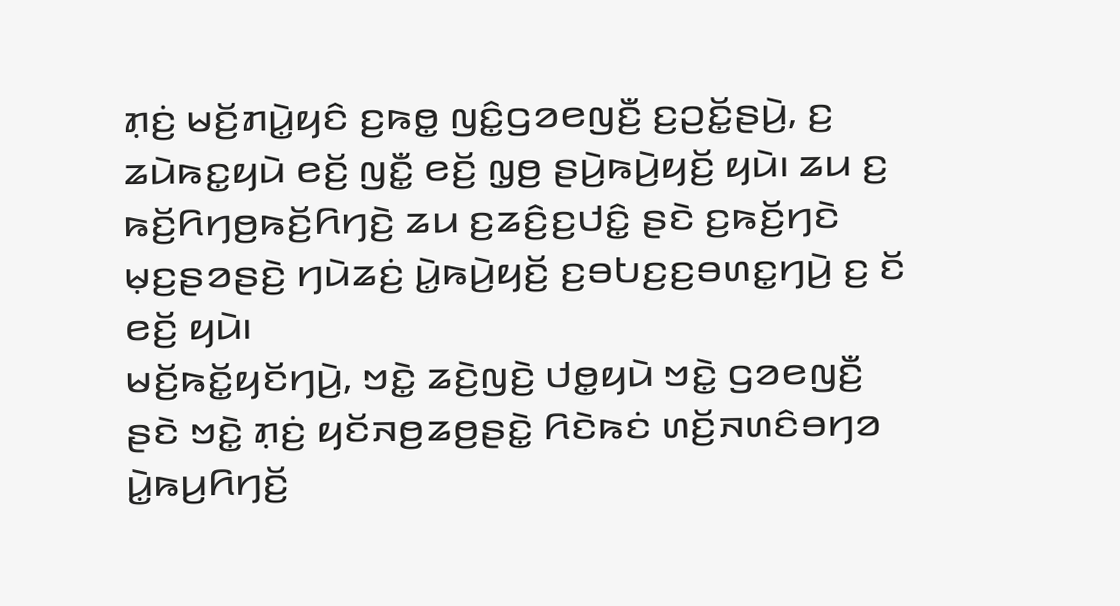ꤊ꤫ꤢꤦ꤬ ꤗꤢꤩ꤬ꤊꤣꤧ꤭ꤟꤢꤨ ꤢ꤬ꤒꤥ꤭ ꤜꤢꤨ꤭ꤞꤤꤕꤜꤢꤪ꤬ ꤢ꤬ꤑꤢꤩ꤭ꤔꤣꤧ꤬, ꤢ꤬ ꤘꤣꤧꤒꤢ꤭ꤟꤣꤧ ꤕꤢꤩ꤬ ꤜꤢꤪ꤭ ꤕꤢꤩ꤬ ꤜ꤫ꤥ꤬ ꤔꤣꤧ꤬ꤒꤣꤧ꤬ꤟꤢꤩ꤬ ꤟꤣꤧ꤯ ꤘꤣ ꤢ꤬ ꤒꤢꤩ꤬ꤖꤚꤥ꤬ꤒꤢꤩ꤬ꤖꤚꤢꤧ꤬ ꤘꤣ ꤢ꤬ꤘꤢꤨ꤬ꤢ꤬ꤓꤢꤨ꤭ ꤔꤢꤧ ꤢ꤬ꤒꤢꤩ꤬ꤚꤢꤧ ꤗ꤫ꤢ꤬ꤔꤤꤔꤢꤧ꤬ ꤚꤣꤧꤘꤢꤦ꤬ ꤣꤧ꤭ꤒꤣꤧ꤬ꤟꤢꤩ꤬ ꤢ꤬ꤋꤝꤢ꤬ꤢ꤬ꤋꤛꤢ꤭ꤚꤣꤧ꤬ ꤢ꤬ ꤢꤩ ꤕꤢꤩ꤬ ꤟꤣꤧ꤯
ꤗꤢꤩ꤬ꤒꤢꤩ꤭ꤟꤢꤩꤚꤣꤧ꤬, ꤠꤢꤧ꤭ ꤘꤢꤧ꤬ꤜꤢꤧ꤬ ꤓꤥ꤭ꤟꤣꤧ ꤠꤢꤧ꤭ ꤞꤤꤕꤜꤢꤪ꤬ ꤔꤢꤧ ꤠꤢꤧ꤭ ꤊ꤫ꤢꤦ꤬ ꤟꤢꤩꤏꤥ꤬ꤘꤥ꤬ꤔꤢꤧ꤭ ꤖꤢꤧꤒꤢꤦ ꤛꤢꤩ꤬ꤏꤛꤢꤨꤋꤚꤤ ꤣꤧ꤭ꤒꤣ꤬ꤖꤚꤢꤩ꤬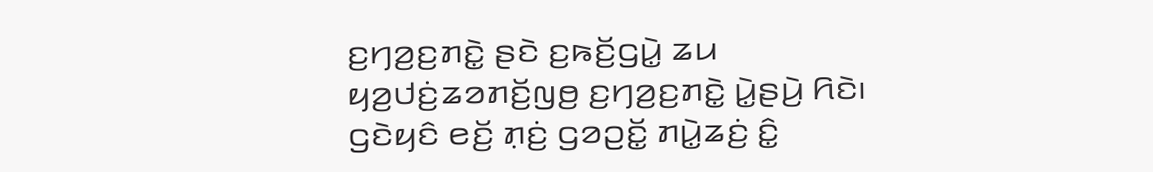ꤢ꤬ꤚꤤ꤬ꤢ꤬ꤊꤢꤧ꤭ ꤔꤢꤧ ꤢ꤬ꤒꤢꤩ꤬ꤞꤣꤧ꤭ ꤘꤣ ꤟꤤ꤬ꤓꤢꤦ꤬ꤘꤤꤊꤢꤩ꤬ꤜꤥ꤬ ꤢ꤬ꤚꤤ꤬ꤢ꤬ꤊꤢꤧ꤭ ꤣꤧ꤭ꤔꤣꤧ꤬ ꤖꤢꤧ꤯
ꤞꤢꤧꤟꤢꤨ ꤕꤢꤩ꤬ ꤊ꤫ꤢꤦ꤬ ꤞꤤꤑꤢꤩ꤭ ꤊꤣꤧ꤭ꤘꤢꤦ꤬ ꤢꤨ꤭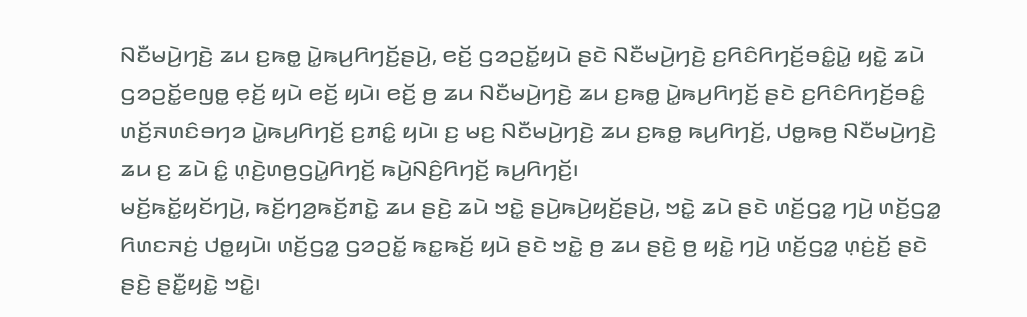ꤡꤢꤪꤗꤣꤧ꤬ꤚꤢꤧ꤬ ꤘꤣ ꤢ꤬ꤒꤥ꤭ ꤣꤧ꤭ꤒꤣ꤬ꤖꤚꤢꤩ꤬ꤔꤣꤧ꤬, ꤕꤢꤩ꤬ ꤞꤤꤑꤢꤩ꤭ꤟꤣꤧ ꤔꤢꤧ ꤡꤢꤪꤗꤣꤧ꤬ꤚꤢꤧ꤬ ꤢ꤬ꤖꤢꤨꤖꤚꤢꤩ꤬ꤋꤢꤨ꤭ꤣꤧ꤭ ꤟꤢꤧ꤭ ꤘꤣꤧ ꤞꤤꤑꤢꤩ꤭ꤕꤜꤥ꤭ ꤕ꤫ꤢꤩ꤬ ꤟꤣꤧ ꤕꤢꤩ꤬ ꤟꤣꤧ꤯ ꤕꤢꤩ꤬ ꤥ꤬ ꤘꤣ ꤡꤢꤪꤗꤣꤧ꤬ꤚꤢꤧ꤬ ꤘꤣ ꤢ꤬ꤒꤥ꤭ ꤣꤧ꤭ꤒꤣ꤬ꤖꤚꤢꤩ꤬ ꤔꤢꤧ ꤢ꤬ꤖꤢꤨꤖꤚꤢꤩ꤬ꤋꤢꤨ꤭ ꤛꤢꤩ꤬ꤏꤛꤢꤨꤋꤚꤤ ꤣꤧ꤭ꤒꤣ꤬ꤖꤚꤢꤩ꤬ ꤢ꤬ꤊꤢꤨ꤭ ꤟꤣꤧ꤯ ꤢ꤬ ꤗꤢ꤬ ꤡꤢꤪꤗꤣꤧ꤬ꤚꤢꤧ꤬ ꤘꤣ ꤢ꤬ꤒꤥ꤭ ꤒꤣ꤬ꤖꤚꤢꤩ꤬, ꤓꤥ꤭ꤒꤥ꤬ ꤡꤢꤪꤗꤣꤧ꤬ꤚꤢꤧ꤬ ꤘꤣ ꤢ꤬ ꤘꤣꤧ ꤢꤨ꤭ ꤛ꤫ꤢꤧ꤬ꤛꤥ꤬ꤞꤣꤧ꤭ꤖꤚꤢꤩ꤬ ꤒꤣꤧ꤬ꤡꤢꤨ꤬ꤖꤚꤢꤩ꤬ ꤒꤣ꤬ꤖꤚꤢꤩ꤬꤯
ꤗꤢꤩ꤬ꤒꤢꤩ꤭ꤟꤢꤩꤚꤣꤧ꤬, ꤒꤢꤩ꤬ꤚꤤ꤬ꤒꤢꤩ꤬ꤊꤢꤧ꤭ ꤘꤣ ꤔꤢꤧ꤬ ꤘꤣꤧ ꤠꤢꤧ꤭ ꤔꤣꤧ꤬ꤒꤣꤧ꤬ꤟꤢꤩ꤬ꤔꤣꤧ꤬, ꤠꤢꤧ꤭ ꤘꤣꤧ ꤔꤢꤧ ꤛꤢꤩ꤬ꤞꤤ꤭ ꤚꤣꤧ꤬ ꤛꤢꤩ꤬ꤞꤤ꤭ ꤖꤛꤢꤏꤢꤦ꤬ ꤓꤥ꤭ꤟꤣꤧ꤯ ꤛꤢꤩ꤬ꤞꤤ꤭ ꤞꤤꤑꤢꤩ꤭ ꤒꤢ꤭ꤒꤢꤩ꤬ ꤟꤣꤧ ꤔꤢꤧ ꤠꤢꤧ꤭ ꤥ꤬ ꤘꤣ ꤔꤢꤧ꤬ ꤥ꤬ ꤟꤢꤧ꤭ ꤚꤣꤧ꤬ ꤛꤢꤩ꤬ꤞꤤ꤭ ꤛ꤫ꤢꤦ꤬ꤢꤩ꤬ ꤔꤢꤧ ꤔꤢꤧ꤬ ꤔꤢꤪ꤭ꤟꤢꤧ꤭ ꤠꤢꤧ꤭꤯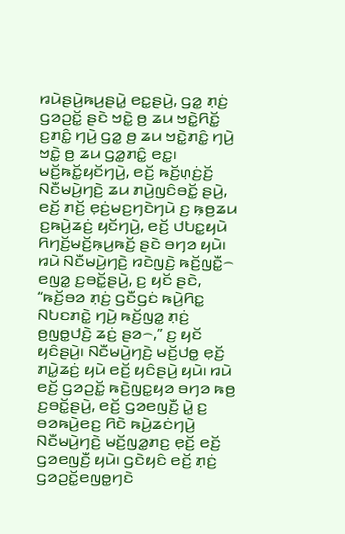ꤙꤣꤧꤔꤣꤧ꤬ꤒꤣ꤬ꤔꤣꤧ꤭ ꤕꤢ꤭ꤔꤣꤧ꤬, ꤞꤤ꤭ ꤊ꤫ꤢꤦ꤬ ꤞꤤꤑꤢꤩ꤭ ꤔꤢꤧ ꤠꤢꤧ꤭ ꤥ꤬ ꤘꤣ ꤠꤢꤧ꤭ꤖꤢꤩ꤭ ꤢ꤬ꤊꤢꤨ꤭ ꤚꤣꤧ꤬ ꤞꤤ꤭ ꤥ꤬ ꤘꤣ ꤠꤢꤧ꤭ꤊꤢꤨ꤭ ꤚꤣꤧ꤬ ꤠꤢꤧ꤭ ꤥ꤬ ꤘꤣ ꤞꤤ꤭ꤊꤢꤨ꤭ ꤕꤢ꤭꤯
ꤗꤢꤩ꤬ꤒꤢꤩ꤭ꤟꤢꤩꤚꤣꤧ꤬, ꤕꤢꤩ꤬ ꤒꤢꤩ꤬ꤛ꤫ꤢꤦ꤬ꤢꤩ꤬ ꤡꤢꤪꤗꤣꤧ꤬ꤚꤢꤧ꤬ ꤘꤣ ꤊꤣꤧ꤬ꤜꤢꤨꤋꤢꤩ꤭ ꤔꤣꤧ꤬, ꤕꤢꤩ꤬ ꤊꤢꤩ꤬ ꤕ꤫ꤢꤦ꤬ꤗꤢ꤬ꤚꤢꤧꤚꤣꤧ ꤢ꤬ ꤒ꤫ꤥ꤬ꤘꤣ ꤢ꤬ꤒꤣꤧ꤬ꤘꤢꤦ꤬ ꤟꤢꤩꤚꤣꤧ꤬, ꤕꤢꤩ꤬ ꤓꤝꤢ꤭ꤟꤣꤧ ꤖꤚꤢꤩ꤬ꤗꤢꤩ꤬ꤒ꤫ꤣ꤬ꤒꤢꤩ꤬ ꤔꤢꤧ ꤋꤚꤤ ꤟꤣꤧ꤯
ꤙꤣꤧ ꤡꤢꤪꤗꤣꤧ꤬ꤚꤢꤧ꤬ ꤙꤢꤧꤜꤢꤧ꤬ ꤒꤢꤩ꤬ꤜꤢꤪ꤭꤮ ꤕꤜꤤ꤭ ꤢ꤬ꤋꤢꤩ꤭ꤔꤣꤧ꤬, ꤢ꤬ ꤟꤢꤩ ꤔꤢꤧ, “ꤒꤢꤩ꤬ꤋꤤ ꤊ꤫ꤢꤦ꤬ ꤞꤢꤪꤞꤢꤦ ꤒꤣꤧ꤬ꤖꤢ꤭ ꤡꤝꤢꤊꤢꤧ꤭ ꤚꤣꤧ꤬ ꤒꤢꤩ꤬ꤜꤤ꤭ ꤊ꤫ꤢꤦ꤬ ꤥ꤬ꤜꤥ꤭ꤓꤢꤧ꤬ ꤘꤢꤦ꤬ ꤔꤤ꤮,” ꤢ꤬ ꤟꤢꤩ ꤟꤢꤨꤔꤣꤧ꤬꤯ ꤡꤢꤪꤗꤣꤧ꤬ꤚꤢꤧ꤬ ꤗꤢꤩ꤬ꤓꤥ꤭ ꤕ꤫ꤢꤩ꤬ ꤊꤣꤧ꤭ꤘꤢꤦ꤬ ꤟꤣꤧ ꤕꤢꤩ꤬ ꤟꤢꤨꤔꤣꤧ꤬ ꤟꤣꤧ꤯ ꤙꤣꤧ ꤕꤢꤩ꤬ ꤞꤤꤑꤢꤩ꤭ ꤒꤢꤧ꤬ꤜꤢ꤭ꤟꤤ ꤋꤚꤤ ꤒꤥ꤬ ꤢ꤬ꤋꤢꤩ꤭ꤔꤣꤧ꤬, ꤕꤢꤩ꤬ ꤞꤤꤕꤜꤢꤪ꤬ ꤣꤧ꤭ ꤢ꤬ ꤋꤤꤒꤣꤧ꤬ꤕꤢ꤬ ꤖꤢꤧ ꤒꤣꤧ꤬ꤘꤢꤦꤚꤣꤧ꤬ ꤡꤢꤪꤗꤣꤧ꤬ꤚꤢꤧ꤬ ꤗꤢꤩ꤬ꤜꤤ꤭ꤊꤢ꤬ ꤕ꤫ꤢꤩ꤬ ꤕꤢꤩ꤬ ꤞꤤꤕꤜꤢꤪ꤬ ꤟꤣꤧ꤯ ꤞꤢꤧꤟꤢꤨ ꤕꤢꤩ꤬ ꤊ꤫ꤢꤦ꤬ ꤞꤤꤑꤢꤩ꤭ꤕꤜꤥ꤭ꤚꤢꤧ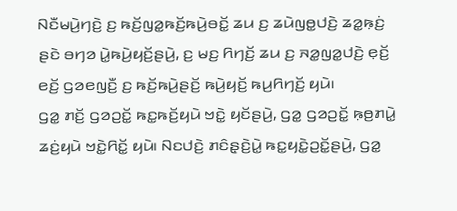ꤡꤢꤪꤗꤣꤧ꤬ꤚꤢꤧ꤬ ꤢ꤬ ꤒꤢꤩ꤬ꤜꤤ꤭ꤒꤢꤩ꤬ꤒꤣꤧ꤬ꤋꤢꤩ꤭ ꤘꤣ ꤢ꤬ ꤘꤣꤧꤜꤥ꤭ꤓꤢꤧ꤬ ꤘꤤ꤭ꤒ꤫ꤢꤦ꤬ ꤔꤢꤧ ꤋꤚꤤ ꤣꤧ꤭ꤒꤣꤧ꤬ꤟꤢꤩ꤬ꤔꤣꤧ꤬, ꤢ꤬ ꤗꤢ꤬ ꤖꤚꤢꤩ꤬ ꤘꤣ ꤢ꤬ ꤏꤤ꤭ꤜꤤ꤭ꤓꤢꤧ꤬ ꤕ꤫ꤢꤩ꤬ ꤕꤢꤩ꤬ ꤞꤤꤕꤜꤢꤪ꤬ ꤢ꤬ ꤒꤢꤩ꤬ꤒꤣꤧ꤬ꤔꤢꤩ꤬ ꤒꤣꤧ꤬ꤟꤢꤩ꤬ ꤒꤣ꤬ꤖꤚꤢꤩ꤬ ꤟꤣꤧ꤯
ꤞꤤ꤭ ꤊꤢꤩ꤬ ꤞꤤꤑꤢꤩ꤭ ꤒꤢ꤭ꤒꤢꤩ꤬ꤟꤣꤧ ꤠꤢꤧ꤭ ꤟꤢꤩꤔꤣꤧ꤬, ꤞꤤ꤭ ꤞꤤꤑꤢꤩ꤭ ꤒ꤫ꤥ꤬ꤊꤣꤧ꤭ ꤘꤢꤦ꤬ꤟꤣꤧ ꤠꤢꤧ꤭ꤖꤢꤩ꤭ ꤟꤣꤧ꤯ ꤡꤢꤓꤢꤧ꤬ ꤊꤢꤨꤔ꤫ꤢꤧ꤬ꤣꤧ꤭ ꤒꤢ꤭ꤟꤢꤧ꤭ꤑꤢꤩ꤭ꤔꤣꤧ꤬, ꤞꤤ꤭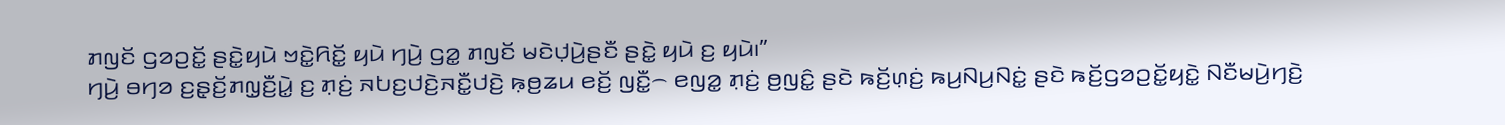ꤊꤜꤢꤩ ꤞꤤꤑꤢꤩ꤭ ꤔꤢꤧ꤭ꤟꤣꤧ ꤠꤢꤧ꤭ꤖꤢꤩ꤭ ꤟꤣꤧ ꤚꤣꤧ꤬ ꤞꤤ꤭ ꤊꤜꤢꤩ ꤗꤢꤧꤓ꤫ꤣꤧ꤬ꤔꤢꤪ ꤔꤢꤧ꤭ ꤟꤣꤧ ꤢ꤬ ꤟꤣꤧ꤯”
ꤚꤣꤧ꤬ ꤋꤚꤤ ꤢ꤬ꤔ꤫ꤢꤩ꤬ꤊꤜ꤫ꤢꤪ꤬ꤣꤧ꤭ ꤢ꤬ ꤊ꤫ꤢꤦ꤬ ꤏꤝꤢ꤬ꤓꤢꤧ꤬ꤏꤢꤪ꤭ꤓꤢꤧ꤬ ꤒ꤫ꤥ꤬ꤘꤣ ꤕꤢꤩ꤬ ꤜꤢꤪ꤭꤮ ꤕꤜꤤ꤭ ꤊ꤫ꤢꤦ꤬ ꤥ꤬ꤜꤢꤨ꤭ ꤔꤢꤧ ꤒꤢꤩ꤬ꤛ꤫ꤢꤦ꤬ ꤒꤣ꤬ꤡꤣ꤬ꤡꤢꤦ꤭ ꤔꤢꤧ ꤒꤢꤩ꤬ꤞꤤꤑꤢꤩ꤭ꤟꤢꤧ꤭ ꤡꤢꤪꤗꤣꤧ꤬ꤚꤢꤧ꤬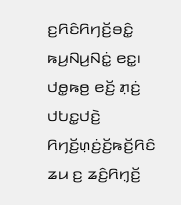ꤢ꤬ꤖꤢꤨꤖꤚꤢꤩ꤬ꤋꤢꤨ꤭ ꤒꤣ꤬ꤡꤣ꤬ꤡꤢꤦ꤭ ꤕꤢ꤭꤯ ꤓꤥ꤭ꤒꤥ꤬ ꤕꤢꤩ꤬ ꤊ꤫ꤢꤦ꤬ ꤓꤝꤢ꤭ꤓꤢꤧ꤬ ꤖꤚꤢꤩ꤬ꤛ꤫ꤢꤦ꤬ꤢꤩ꤬ꤒꤢꤩ꤬ꤖꤢꤨ ꤘꤣ ꤢ꤬ ꤘꤢꤨ꤬ꤖꤚ꤫ꤢꤩ꤬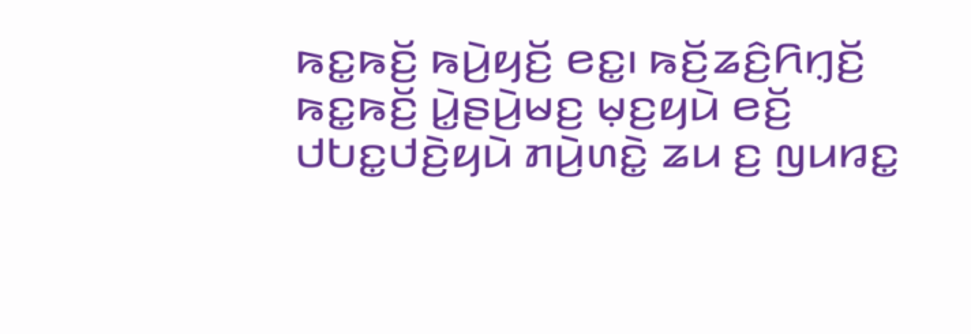ꤒꤢ꤭ꤒꤢꤩ꤬ ꤒꤣꤧ꤬ꤟꤢꤩ꤬ ꤕꤢ꤭꤯ ꤒꤢꤩ꤬ꤘꤢꤨ꤬ꤖꤚ꤫ꤢꤩ꤬ ꤒꤢ꤭ꤒꤢꤩ꤬ ꤣꤧ꤭ꤔꤣꤧ꤬ꤗꤢ꤬ ꤗ꤫ꤢ꤬ꤟꤣꤧ ꤕꤢꤩ꤬ ꤓꤝꤢ꤭ꤓꤢꤧ꤬ꤟꤣꤧ ꤊꤣꤧ꤬ꤛꤢꤧ꤭ ꤘꤣ ꤢ꤬ ꤜꤣꤙꤢ꤭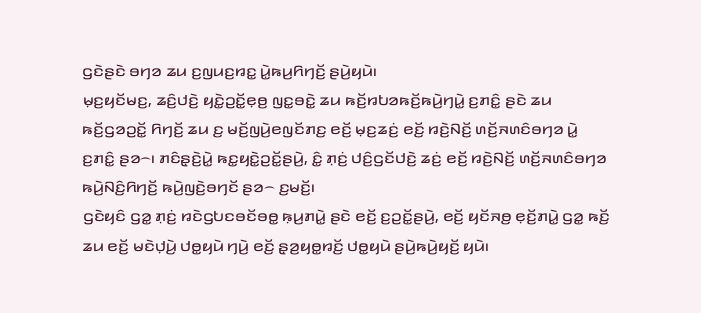ꤞꤢꤧꤔꤢꤧ ꤋꤚꤤ ꤘꤣ ꤢ꤬ꤜꤣꤢ꤬ꤙꤢ꤭ ꤣꤧ꤭ꤒꤣ꤬ꤖꤚꤢꤩ꤬ ꤔꤣꤧ꤬ꤟꤣꤧ꤯
ꤗ꤫ꤢ꤬ꤟꤢꤩꤗꤢ꤬, ꤘꤢꤨ꤬ꤓꤢꤧ꤬ ꤟꤢꤧ꤭ꤑꤢꤩ꤭ꤕ꤫ꤥ꤬ ꤜꤢ꤭ꤋꤢꤧ꤭ ꤘꤣ ꤒꤢꤩ꤬ꤙꤝꤤꤒꤢꤩ꤬ꤒꤣꤧ꤬ꤚꤣꤧ꤭ ꤢ꤬ꤊꤢꤨ꤭ ꤔꤢꤧ ꤘꤣ ꤒꤢꤩ꤬ꤞꤤꤑꤢꤩ꤭ ꤖꤚꤢꤩ꤬ ꤘꤣ ꤢ꤬ ꤗꤢꤩ꤬ꤜꤣꤧ꤬ꤕꤜꤢꤩꤊꤢ꤬ ꤕꤢꤩ꤬ ꤗ꤫ꤢ꤬ꤘꤢꤦ꤬ ꤕꤢꤩ꤬ ꤙꤢꤧ꤬ꤡꤢꤩ꤬ ꤛꤢꤩ꤬ꤏꤛꤢꤨꤋꤚꤤ ꤣꤧ꤭ ꤢ꤬ꤊꤢꤨ꤭ ꤔꤤ꤮꤯ ꤊꤢꤨꤔ꤫ꤢꤧ꤬ꤣꤧ꤭ ꤒꤢ꤭ꤟꤢꤧ꤭ꤑꤢꤩ꤭ꤔꤣꤧ꤬, ꤢꤨ꤭ ꤊ꤫ꤢꤦ꤬ ꤓꤢꤨ꤬ꤞꤢꤩꤓꤢꤧ꤬ ꤘꤢꤦ꤬ ꤕꤢꤩ꤬ ꤙꤢꤧ꤬ꤡꤢꤩ꤬ ꤛꤢꤩ꤬ꤏꤛꤢꤨꤋꤚꤤ ꤒꤣꤧ꤬ꤡꤢꤨ꤬ꤖꤚꤢꤩ꤬ ꤒꤣꤧ꤬ꤜꤢꤧ꤬ꤋꤚꤢꤩ ꤔꤤ꤮ ꤢ꤬ꤗꤢꤩ꤬꤯
ꤞꤢꤧꤟꤢꤨ ꤞꤤ꤭ ꤊ꤫ꤢꤦ꤬ ꤙꤢꤧꤞꤝꤢꤋꤢꤩꤋꤥ꤭ ꤒ꤫ꤣ꤬ꤊꤣꤧ꤭ ꤔꤢꤧ ꤕꤢꤩ꤬ ꤢ꤬ꤑꤢꤩ꤭ꤔꤣꤧ꤬, ꤕꤢꤩ꤬ ꤟꤢꤩꤏꤥ꤬ ꤕ꤫ꤢꤩ꤬ꤊꤣꤧ꤭ ꤞꤤ꤭ ꤒꤢꤩ꤬ ꤘꤣ ꤕꤢꤩ꤬ ꤗꤢꤧꤓ꤫ꤣꤧ꤬ ꤓꤥ꤭ꤟꤣꤧ ꤚꤣꤧ꤬ ꤕꤢꤩ꤬ ꤔ꤫ꤤ꤬ꤟꤥ꤭ꤙꤢꤩ꤬ ꤓꤥ꤭ꤟꤣꤧ ꤔꤣꤧ꤬ꤒꤣꤧ꤬ꤟꤢꤩ꤬ ꤟꤣꤧ꤯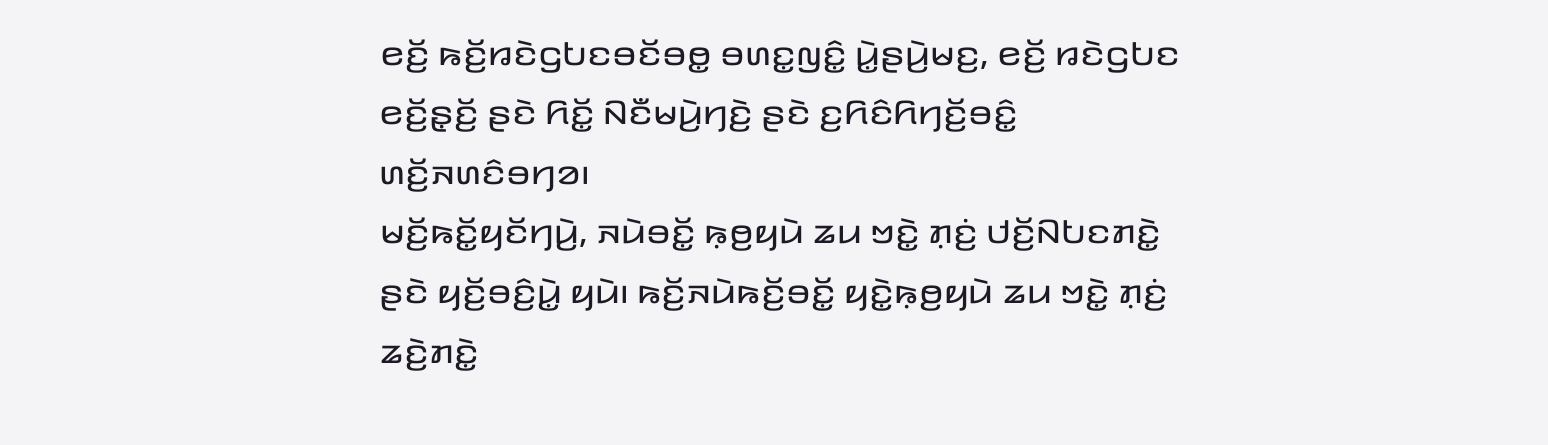ꤕꤢꤩ꤬ ꤒꤢꤩ꤬ꤙꤢꤧꤞꤝꤢꤋꤢꤩꤋꤥ꤭ ꤋꤛꤢ꤭ꤜꤢꤨ꤭ ꤣꤧ꤭ꤔꤣꤧ꤬ꤗꤢ꤬, ꤕꤢꤩ꤬ ꤙꤢꤧꤞꤝꤢ ꤕꤢꤩ꤬ꤔ꤫ꤢꤩ꤬ ꤔꤢꤧ ꤖꤢꤩ꤭ ꤡꤢꤪꤗꤣꤧ꤬ꤚꤢꤧ꤬ ꤔꤢꤧ ꤢ꤬ꤖꤢꤨꤖꤚꤢꤩ꤬ꤋꤢꤨ꤭ ꤛꤢꤩ꤬ꤏꤛꤢꤨꤋꤚꤤ꤯
ꤗꤢꤩ꤬ꤒꤢꤩ꤭ꤟꤢꤩꤚꤣꤧ꤬, ꤏꤣꤧꤋꤢꤩ꤭ ꤒ꤫ꤥ꤬ꤟꤣꤧ ꤘꤣ ꤠꤢꤧ꤭ ꤊ꤫ꤢꤦ꤬ ꤓꤢꤩ꤬ꤡꤝꤢꤊꤢꤧ꤭ ꤔꤢꤧ ꤟꤢꤩ꤬ꤋꤢꤨ꤬ꤣꤧ꤭ ꤟꤣꤧ꤯ ꤒꤢꤩ꤬ꤏꤣꤧꤒꤢꤩ꤬ꤋꤢꤩ꤭ ꤟꤢꤧ꤭ꤒ꤫ꤥ꤬ꤟꤣꤧ ꤘꤣ ꤠꤢꤧ꤭ ꤊ꤫ꤢꤦ꤬ ꤘꤢꤧ꤬ꤊꤢꤧ꤭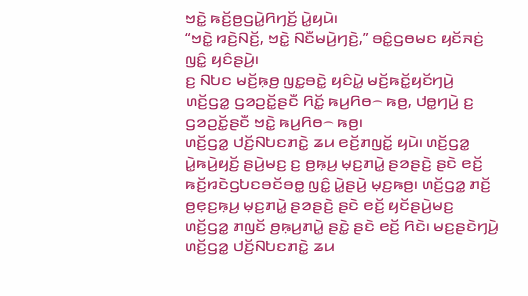ꤠꤢꤧ꤭ ꤒꤢꤩ꤬ꤥ꤬ꤞꤣꤧ꤭ꤖꤚꤢꤩ꤬ ꤣꤧ꤭ꤟꤣꤧ꤯
“ꤠꤢꤧ꤭ ꤙꤢꤧ꤬ꤡꤢꤩ꤬, ꤠꤢꤧ꤭ ꤡꤢꤪꤗꤣꤧ꤬ꤚꤢꤧ꤬,” ꤋꤢꤨ꤭ꤞꤥꤗꤢ ꤟꤢꤩꤏꤢꤦ꤬ ꤜꤢꤨ꤭ ꤟꤢꤨꤔꤣꤧ꤬꤯
ꤢ꤬ ꤡꤝꤢ ꤗꤢꤩ꤬ꤒ꤫ꤥ꤬ ꤜꤢ꤭ꤋꤢꤧ꤭ ꤟꤢꤨꤣꤧ꤭ ꤗꤢꤩ꤬ꤒꤢꤩ꤭ꤟꤢꤩꤚꤣꤧ꤬ ꤛꤢꤩ꤬ꤞꤤ꤭ ꤞꤤꤑꤢꤩ꤭ꤔꤢꤪ ꤖꤢꤩ꤭ ꤒꤣ꤬ꤖꤥ꤮ ꤒꤥ꤬, ꤓꤥ꤭ꤚꤣꤧ꤬ ꤢ꤬ ꤞꤤꤑꤢꤩ꤭ꤔꤢꤪ ꤠꤢꤧ꤭ ꤒꤣ꤬ꤖꤥ꤮ ꤒꤥ꤬꤯
ꤛꤢꤩ꤬ꤞꤤ꤭ ꤓꤢꤩ꤬ꤡꤝꤢꤊꤢꤧ꤭ ꤘꤣ ꤕꤢꤩ꤬ꤊꤜꤢꤩ꤭ ꤟꤣꤧ꤯ ꤛꤢꤩ꤬ꤞꤤ꤭ ꤣꤧ꤭ꤒꤣꤧ꤬ꤟꤢꤩ꤬ ꤔꤣꤧ꤬ꤗꤢ꤬ ꤢ꤬ ꤥ꤬ꤒ꤫ꤣ꤬ ꤗ꤫ꤢ꤬ꤊꤣꤧ꤭ ꤔꤤꤔꤢꤧ꤬ ꤔꤢꤧ ꤕꤢꤩ꤬ ꤒꤢꤩ꤬ꤙꤢꤧꤞꤝꤢꤋꤢꤩꤋꤥ꤭ ꤜꤢꤨ꤭ ꤣꤧ꤭ꤔꤣꤧ꤬ ꤗ꤫ꤢ꤬ꤒꤥ꤬꤯ ꤛꤢꤩ꤬ꤞꤤ꤭ ꤊꤢꤩ꤬ ꤥ꤬ꤕ꤫ꤢ꤬ꤒ꤫ꤣ꤬ ꤗ꤫ꤢ꤬ꤊꤣꤧ꤭ ꤔꤤꤔꤢꤧ꤬ ꤔꤢꤧ ꤕꤢꤩ꤬ ꤟꤢꤩꤔꤣꤧ꤬ꤗꤢ꤬ ꤛꤢꤩ꤬ꤞꤤ꤭ ꤊꤜꤢꤩ ꤥ꤬ꤒ꤫ꤣ꤬ꤊꤣꤧ꤭ ꤔꤢꤧ꤭ ꤔꤢꤧ ꤕꤢꤩ꤬ ꤖꤢꤧ꤯ ꤗꤢ꤬ꤔꤢꤧꤚꤣꤧ꤬ ꤛꤢꤩ꤬ꤞꤤ꤭ ꤓꤢꤩ꤬ꤡꤝꤢꤊꤢꤧ꤭ ꤘꤣ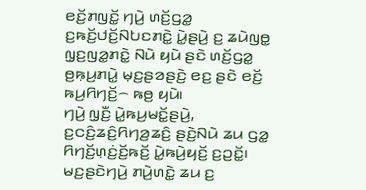ꤕꤢꤩ꤬ꤊꤜꤢꤩ꤭ ꤚꤣꤧ꤬ ꤛꤢꤩ꤬ꤞꤤ꤭ ꤢ꤬ꤒꤢꤩ꤬ꤓꤢꤩ꤬ꤡꤝꤢꤊꤢꤧ꤭ ꤣꤧ꤭ꤔꤣꤧ꤬ ꤢ꤬ ꤘꤣꤧꤜꤥ꤭ ꤜ꤫ꤢ꤬ꤜꤤ꤭ꤊꤢꤧ꤭ ꤡꤣꤧ ꤟꤣꤧ ꤔꤢꤧ ꤛꤢꤩ꤬ꤞꤤ꤭ ꤥ꤬ꤒ꤫ꤣ꤬ꤊꤣꤧ꤭ ꤗ꤫ꤢ꤬ꤔꤤꤔꤢꤧ꤬ ꤕꤢ꤬ ꤔꤢꤧ ꤕꤢꤩ꤬ ꤒꤣ꤬ꤖꤚꤢꤩ꤬꤮ ꤒꤥ꤬ ꤟꤣꤧ꤯
ꤚꤣꤧ꤬ ꤜ꤫ꤢꤪ꤬ ꤣꤧ꤭ꤒꤣ꤬ꤗꤢꤩ꤭ꤔꤣꤧ꤬, ꤢ꤬ꤍꤢꤨ꤬ꤘꤢꤨ꤬ꤖꤚꤤ꤬ꤘꤢꤨ꤬ ꤔꤢꤧ꤬ꤡꤣꤧ ꤘꤣ ꤞꤤ꤭ ꤖꤚꤢꤩ꤬ꤛ꤫ꤢꤦ꤬ꤢꤩ꤬ꤒꤢꤩ꤬ ꤣꤧ꤭ꤒꤣꤧ꤬ꤟꤢꤩ꤬ ꤢ꤬ꤑꤢꤩ꤭꤯ ꤗꤢ꤬ꤔꤢꤧꤚꤣꤧ꤬ ꤊꤣꤧ꤬ꤛꤢꤧ꤭ ꤘꤣ ꤢ꤬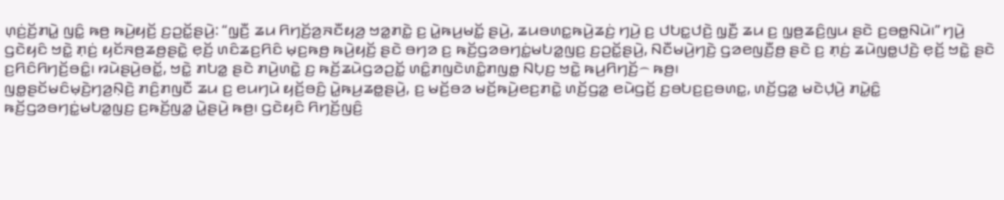ꤛ꤫ꤢꤦ꤬ꤢꤩ꤬ꤊꤣꤧ꤭ ꤜꤢꤨ꤭ ꤒꤥ꤬ ꤒꤣꤧ꤬ꤟꤢꤩ꤬ ꤢ꤬ꤑꤢꤩ꤭ꤔꤣꤧ꤬: “ꤜ꤫ꤢꤪ꤬ ꤘꤣ ꤖꤚꤢꤩ꤬ꤤ꤬ꤏꤢꤪꤟꤤ꤬ ꤠꤤ꤭ꤊꤢꤧ꤭ ꤢ꤬ ꤣꤧ꤭ꤒꤣ꤬ꤗꤢꤩ꤭ ꤔꤣꤧ꤬, ꤘꤣꤋꤛꤢ꤭ꤒꤣꤧ꤬ꤘꤢꤦ꤬ ꤚꤣꤧ꤬ ꤢ꤬ ꤓꤝꤢ꤭ꤓꤢꤧ꤬ ꤜ꤫ꤢꤪ꤬ ꤘꤣ ꤢ꤬ ꤜ꤫ꤥ꤬ꤘꤢꤨ꤬ꤜꤣ ꤔꤢꤧ ꤢ꤬ꤋꤥ꤭ꤡꤣꤧ꤯” ꤚꤣꤧ꤬
ꤞꤢꤧꤟꤢꤨ ꤠꤢꤧ꤭ ꤊ꤫ꤢꤦ꤬ ꤟꤢꤩꤏꤥ꤬ꤘꤥ꤬ꤔꤢꤧ꤭ ꤕ꤫ꤢꤩ꤬ ꤛꤢꤨꤘꤢ꤬ꤖꤢꤨ ꤗ꤫ꤢ꤬ꤒꤥ꤬ ꤒꤣꤧ꤬ꤟꤢꤩ꤬ ꤔꤢꤧ ꤋꤚꤤ ꤢ꤬ ꤒꤢꤩ꤬ꤞꤤꤋꤚꤢꤦ꤭ꤗꤝꤤ꤭ꤜꤢ꤬ ꤢ꤬ꤑꤢꤩ꤭ꤔꤣꤧ꤬, ꤡꤢꤪꤗꤣꤧ꤬ꤚꤢꤧ꤬ ꤞꤤꤕꤜꤢꤪ꤬ꤥ꤬ ꤔꤢꤧ ꤢ꤬ ꤊ꤫ꤢꤦ꤬ ꤘꤣꤧꤜꤥ꤭ꤓꤢꤧ꤬ ꤕ꤫ꤢꤩ꤬ ꤠꤢꤧ꤭ ꤔꤢꤧ ꤢ꤬ꤖꤢꤨꤖꤚꤢꤩ꤬ꤋꤢꤨ꤭꤯ ꤙꤣꤧꤔꤣꤧ꤬ꤋꤢꤩ꤭, ꤠꤢꤧ꤭ ꤊꤝꤤ꤭ ꤔꤢꤧ ꤊꤣꤧ꤬ꤛꤢꤧ꤭ ꤢ꤬ ꤒꤢꤩ꤬ꤘꤣꤧꤞꤤꤑꤢꤩ꤭ ꤛꤢꤨ꤭ꤊꤜꤢꤧꤛꤢꤨ꤭ꤊꤜꤥ꤭ ꤡꤝ꤫ꤢ꤬ ꤠꤢꤧ꤭ ꤒꤣ꤬ꤖꤚꤢꤩ꤬꤮ ꤒꤥ꤬꤯
ꤜꤥ꤭ꤔꤢꤩꤗꤢꤨꤗ꤫ꤢꤧ꤬ꤚꤤ꤬ꤡ꤫ꤢꤧ꤬ ꤊꤢꤨ꤬ꤊꤜꤢꤪ ꤘꤣ ꤢ꤬ ꤕꤣꤚꤣꤧ ꤟꤢꤩ꤬ꤋꤢꤨ꤬ ꤣꤧ꤭ꤒꤣ꤬ꤘꤥ꤭ꤔꤣꤧ꤬, ꤢ꤬ ꤗꤢꤩ꤬ꤋꤤ ꤗꤢꤩ꤬ꤒꤣꤧ꤬ꤕꤢ꤬ꤊꤢꤧ꤭ ꤛꤢꤩ꤬ꤞꤤ꤭ ꤕꤣꤧꤞꤢꤩ꤬ ꤢ꤬ꤋꤝꤢ꤬ꤢ꤬ꤋꤛꤢ꤭, ꤛꤢꤩ꤬ꤞꤤ꤭ ꤗꤢꤧꤓ꤫ꤣꤧ꤬ ꤊꤣꤧ꤭ꤢꤨ꤭ ꤒꤢꤩ꤬ꤞꤤꤋꤚꤢꤦ꤭ꤗꤝꤤ꤭ꤜꤢ꤬ ꤢ꤬ꤒꤢꤩ꤬ꤜꤤ꤭ ꤣꤧ꤭ꤔꤣꤧ꤬ ꤒꤥ꤬꤯ ꤞꤢꤧꤟꤢꤨ ꤖꤚꤢꤩ꤬ꤜꤢꤨ꤬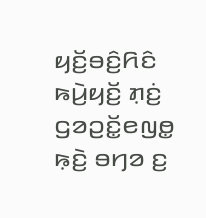ꤟꤢꤩ꤬ꤋꤢꤨ꤬ꤖꤢꤨ ꤒꤣꤧ꤬ꤟꤢꤩ꤬ ꤊ꤫ꤢꤦ꤬ ꤞꤤꤑꤢꤩ꤭ꤕꤜꤥ꤭ ꤒ꤫ꤢꤧ꤬ ꤋꤚꤤ ꤢ꤬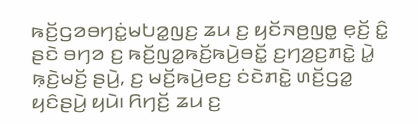ꤒꤢꤩ꤬ꤞꤤꤋꤚꤢꤦ꤭ꤗꤝꤤ꤭ꤜꤢ꤬ ꤘꤣ ꤢ꤬ ꤟꤢꤩꤏꤥ꤬ꤜꤥ꤭ ꤕ꤫ꤢꤩ꤬ ꤢꤨ꤭ ꤔꤢꤧ ꤋꤚꤤ ꤢ꤬ ꤒꤢꤩ꤬ꤜꤤ꤭ꤒꤢꤩ꤬ꤒꤣꤧ꤬ꤋꤢꤩ꤭ ꤢ꤬ꤚꤤ꤬ꤢ꤬ꤊꤢꤧ꤭ ꤣꤧ꤭ ꤒ꤫ꤢꤧ꤬ꤗꤢꤩ꤬ ꤔꤣꤧ꤬, ꤢ꤬ ꤗꤢꤩ꤬ꤒꤣꤧ꤬ꤕꤢ꤬ ꤢꤦꤢꤧꤊꤢꤧ꤭ ꤛꤢꤩ꤬ꤞꤤ꤭ ꤟꤢꤨꤔꤣꤧ꤬ ꤟꤣꤧ꤯ ꤖꤚꤢꤩ꤬ ꤘꤣ ꤢ꤬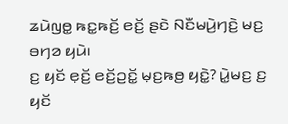ꤘꤣꤧꤜꤥ꤭ ꤒꤢ꤭ꤒꤢꤩ꤬ ꤕꤢꤩ꤬ ꤔꤢꤧ ꤡꤢꤪꤗꤣꤧ꤬ꤚꤢꤧ꤬ ꤗꤢ꤬ ꤋꤚꤤ ꤟꤣꤧ꤯
ꤢ꤬ ꤟꤢꤩ ꤕ꤫ꤢꤩ꤬ ꤕꤢꤩ꤬ꤑꤢꤩ꤭ ꤗ꤫ꤢ꤬ꤒꤥ꤬ ꤟꤢꤧ꤭? ꤣꤧ꤭ꤗꤢ꤬ ꤢ꤬ ꤟꤢꤩ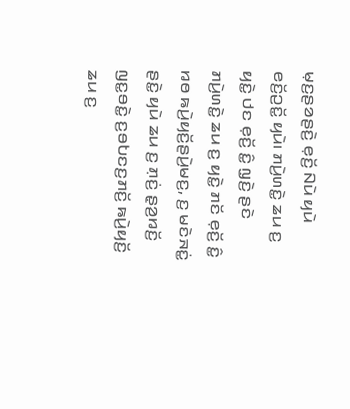ꤗ꤫ꤢ꤬ꤔꤤꤔꤢꤧ꤬ ꤕ꤫ꤢꤩ꤬ ꤡꤣꤧ ꤟꤣꤧ ꤕꤢꤩ꤬ꤑꤢꤩ꤭ ꤟꤣꤧ꤯ ꤊꤣꤧ꤬ꤛꤢꤧ꤭ ꤘꤣ ꤢ꤬ ꤟꤢꤧ꤭ ꤓꤢ ꤕ꤫ꤢꤩ꤬ ꤢꤨ꤭ ꤜ꤫ꤢꤧ꤬ ꤔꤢꤧ ꤊꤣꤧ꤬ꤛꤢꤧ꤭ ꤘꤣ ꤢ꤬ ꤟꤢꤧ꤭ ꤊꤢꤩ ꤕ꤫ꤢꤩ꤬ ꤢꤨ꤭ ꤙꤥ ꤒꤣꤧ꤬ꤟꤢꤩ꤬ꤔꤣꤧ꤬ꤗꤢ꤬, ꤢ꤬ ꤗꤢꤧꤏꤢꤦ꤭ ꤔꤢꤧ꤭ ꤟꤣꤧ ꤘꤣ ꤢ꤬ ꤊ꤫ꤢꤦ꤬ ꤔ꤫ꤤ꤬ꤙꤢꤩ꤬ ꤜꤢ꤭ꤋꤢꤧ꤭ ꤢ꤬ꤋꤝꤢꤢ꤬ꤊꤢꤩ꤬ ꤒꤣꤧ꤬ꤟꤢꤩ꤬ ꤘꤣ ꤢ꤬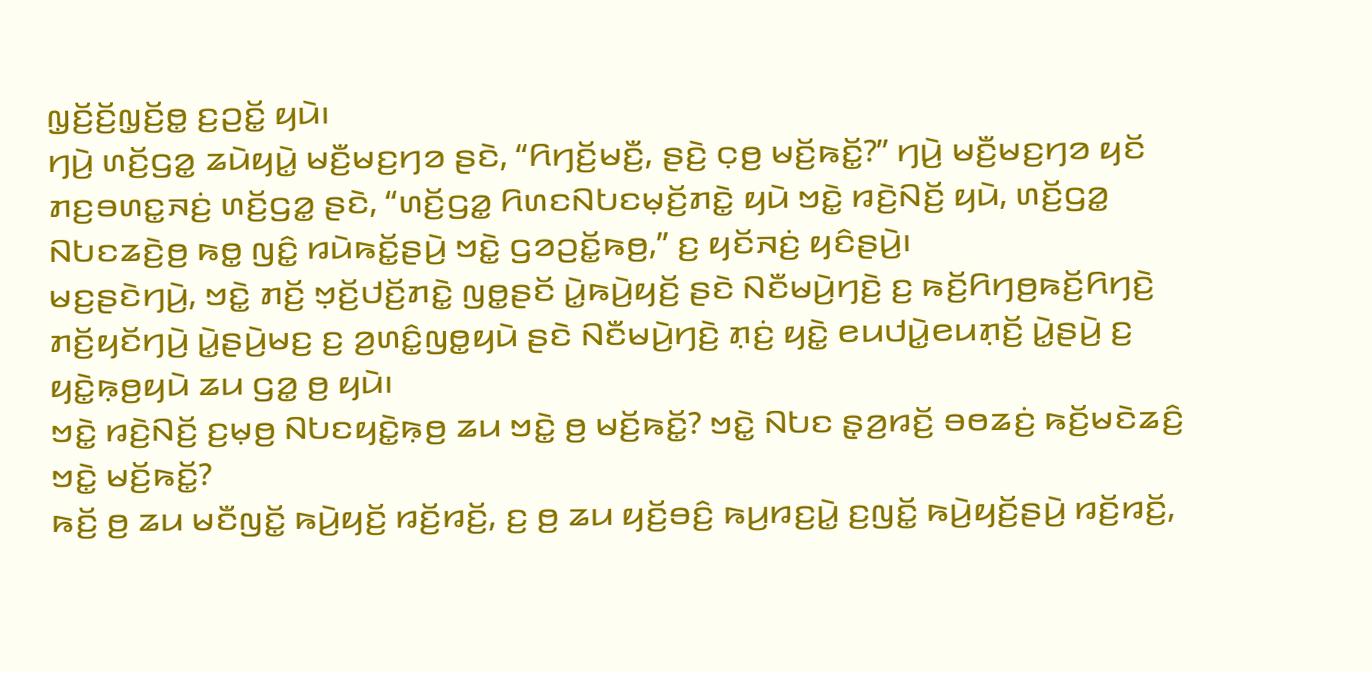ꤜ꤫ꤢꤩ꤬ꤢꤩ꤬ꤜ꤫ꤢꤩ꤬ꤥ꤭ ꤢ꤬ꤑꤢꤩ꤭ ꤟꤣꤧ꤯
ꤚꤣꤧ꤬ ꤛꤢꤩ꤬ꤞꤤ꤭ ꤘꤣꤧꤟꤣꤧ꤭ ꤗꤢꤪ꤬ꤗꤢ꤬ꤚꤤ ꤔꤢꤧ, “ꤖꤚꤢꤩ꤬ꤗꤢꤪ꤬, ꤔꤢꤧ꤬ ꤍ꤫ꤥ꤬ ꤗꤢꤩ꤬ꤒꤢꤩ꤭?” ꤚꤣꤧ꤬ ꤗꤢꤪ꤬ꤗꤢ꤬ꤚꤤ ꤟꤢꤩ ꤊꤢ꤬ꤋꤛꤢ꤭ꤏꤢꤦ꤬ ꤛꤢꤩ꤬ꤞꤤ꤭ ꤔꤢꤧ, “ꤛꤢꤩ꤬ꤞꤤ꤭ ꤖꤛꤢꤡꤝꤢꤗ꤫ꤢꤩ꤬ꤊꤢꤧ꤭ ꤟꤣꤧ ꤠꤢꤧ꤭ ꤙꤢꤧ꤬ꤡꤢꤩ꤬ ꤟꤣꤧ, ꤛꤢꤩ꤬ꤞꤤ꤭ ꤡꤝꤢꤘꤢꤧ꤬ꤥ꤬ ꤒꤥ꤭ ꤜꤢꤨ꤭ ꤙꤣꤧꤒꤢꤩ꤭ꤔꤣꤧ꤬ ꤠꤢꤧ꤭ ꤞꤤꤑꤢꤩ꤭ꤒꤥ꤬,” ꤢ꤬ ꤟꤢꤩꤏꤢꤦ꤬ ꤟꤢꤨꤔꤣꤧ꤬꤯
ꤗꤢ꤬ꤔꤢꤧꤚꤣꤧ꤬, ꤠꤢꤧ꤭ ꤊꤢꤩ꤬ ꤠ꤫ꤢꤩ꤬ꤓꤢꤩ꤬ꤊꤢꤧ꤭ ꤜꤥ꤭ꤔꤢꤩ ꤣꤧ꤭ꤒꤣꤧ꤬ꤟꤢꤩ꤬ ꤔꤢꤧ ꤡꤢꤪꤗꤣꤧ꤬ꤚꤢꤧ꤬ ꤢ꤬ ꤒꤢꤩ꤬ꤖꤚꤥ꤬ꤒꤢꤩ꤬ꤖꤚꤢꤧ꤬ ꤊꤢꤩ꤬ꤟꤢꤩꤚꤣꤧ꤬ ꤣꤧ꤭ꤔꤣꤧ꤬ꤗꤢ꤬ ꤢ꤬ ꤤ꤬ꤛꤢꤨ꤭ꤜꤥ꤭ꤟꤣꤧ ꤔꤢꤧ ꤡꤢꤪꤗꤣꤧ꤬ꤚꤢꤧ꤬ ꤊ꤫ꤢꤦ꤬ ꤟꤢꤧ꤭ ꤕꤣꤓꤣꤧ꤭ꤕꤣꤊ꤫ꤢꤩ꤬ ꤣꤧ꤭ꤔꤣꤧ꤬ ꤢ꤬ ꤟꤢꤧ꤭ꤒ꤫ꤥ꤬ꤟꤣꤧ ꤘꤣ ꤞꤤ꤭ ꤥ꤬ ꤟꤣꤧ꤯
ꤠꤢꤧ꤭ ꤙꤢꤧ꤬ꤡꤢꤩ꤬ ꤢ꤬ꤗ꤫ꤥ꤬ ꤡꤝꤢꤟꤢꤧ꤭ꤒ꤫ꤥ꤬ ꤘꤣ ꤠꤢꤧ꤭ ꤥ꤬ ꤗꤢꤩ꤬ꤒꤢꤩ꤭? ꤠꤢꤧ꤭ ꤡꤝꤢ ꤔ꤫ꤤ꤬ꤙꤢꤩ꤬ ꤋꤥꤘꤢꤦ꤬ ꤒꤢꤩ꤬ꤗꤢꤧꤘꤢꤨ꤬ ꤠꤢꤧ꤭ ꤗꤢꤩ꤬ꤒꤢꤩ꤭?
ꤒꤢꤩ꤬ ꤥ꤬ ꤘꤣ ꤗꤢꤪꤜꤢꤩ꤭ ꤒꤣꤧ꤬ꤟꤢꤩ꤬ ꤙꤢꤩ꤬ꤙꤢꤩ꤬, ꤢ꤬ ꤥ꤬ ꤘꤣ ꤟꤢꤩ꤬ꤋꤢꤨ꤬ ꤒꤣ꤬ꤙꤢ꤬ꤣꤧ꤭ ꤢ꤬ꤜꤢꤩ꤭ ꤒꤣꤧ꤬ꤟꤢꤩ꤬ꤔꤣꤧ꤬ ꤙꤢꤩ꤬ꤙꤢꤩ꤬,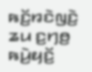ꤒꤢꤩ꤬ꤙꤢꤧꤜꤢꤧ꤬ ꤘꤣ ꤢ꤬ꤚꤥ꤬ ꤒꤣꤧ꤬ꤟꤢꤩ꤬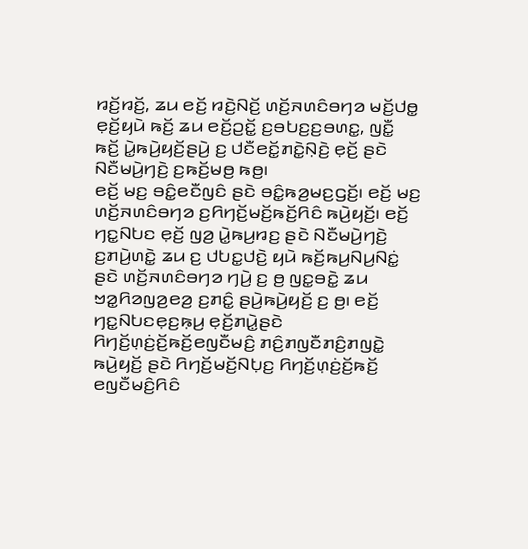ꤙꤢꤩ꤬ꤙꤢꤩ꤬, ꤘꤣ ꤕꤢꤩ꤬ ꤙꤢꤧ꤬ꤡꤢꤩ꤬ ꤛꤢꤩ꤬ꤏꤛꤢꤨꤋꤚꤤ ꤗꤢꤩ꤬ꤓꤥ꤭ ꤕ꤫ꤢꤩ꤬ꤟꤣꤧ ꤒꤢꤩ꤬ ꤘꤣ ꤕꤢꤩ꤬ꤑꤢꤩ꤭ ꤢ꤬ꤋꤝꤢ꤬ꤢ꤬ꤋꤛꤢ꤭, ꤜꤢꤪ꤭ ꤒꤢꤩ꤬ ꤣꤧ꤭ꤒꤣꤧ꤬ꤟꤢꤩ꤬ꤔꤣꤧ꤬ ꤢ꤬ ꤓꤢꤪꤕꤢꤩ꤭ꤊꤢꤧ꤭ꤡ꤫ꤢꤧ꤬ ꤕ꤫ꤢꤩ꤬ ꤔꤢꤧ ꤡꤢꤪꤗꤣꤧ꤬ꤚꤢꤧ꤬ ꤢ꤬ꤒꤢꤩ꤬ꤗꤥ꤬ ꤒꤥ꤬꤯
ꤕꤢꤩ꤬ ꤗꤢ꤬ ꤋꤢꤨ꤭ꤕꤢꤪꤜꤢꤨ ꤔꤢꤧ ꤋꤢꤨ꤭ꤒꤤ꤬ꤗꤢ꤬ꤞꤢꤩ꤬꤯ ꤕꤢꤩ꤬ ꤗꤢ꤬ ꤛꤢꤩ꤬ꤏꤛꤢꤨꤋꤚꤤ ꤢ꤬ꤖꤚꤢꤩ꤬ꤗꤢꤩ꤬ꤒꤢꤩ꤬ꤖꤢꤨ ꤒꤣꤧ꤬ꤟꤢꤩ꤬꤯ ꤕꤢꤩ꤬ ꤚꤢ꤭ꤡꤝꤢ ꤕ꤫ꤢꤩ꤬ ꤜꤤ꤬ ꤣꤧ꤭ꤒꤣ꤬ꤙꤢ꤬ ꤔꤢꤧ ꤡꤢꤪꤗꤣꤧ꤬ꤚꤢꤧ꤬ ꤢ꤬ꤊꤣꤧ꤬ꤛꤢꤧ꤭ ꤘꤣ ꤢ꤬ ꤓꤝꤢ꤭ꤓꤢꤧ꤬ ꤟꤣꤧ ꤒꤢꤩ꤬ꤒꤣ꤬ꤡꤣ꤬ꤡꤢꤦ꤭ ꤔꤢꤧ ꤛꤢꤩ꤬ꤏꤛꤢꤨꤋꤚꤤ ꤚꤣꤧ꤬ ꤢ꤬ ꤥ꤬ ꤜꤢ꤭ꤋꤢꤧ꤭ ꤘꤣ ꤠꤤ꤭ꤖꤤꤜꤤ꤬ꤕꤤ꤬ ꤢ꤬ꤊꤢꤨ꤭ ꤔꤣꤧ꤬ꤒꤣꤧ꤬ꤟꤢꤩ꤬ ꤢ꤬ ꤥ꤬꤯ ꤕꤢꤩ꤬ ꤚꤢ꤭ꤡꤝꤢꤕ꤫ꤢ꤬ꤒ꤫ꤣ꤬ ꤕ꤫ꤢꤩ꤬ꤊꤣꤧ꤭ꤔꤢꤧ ꤖꤚꤢꤩ꤬ꤛ꤫ꤢꤦ꤬ꤢꤩ꤬ꤒꤢꤩ꤬ꤕꤜꤢꤪꤗꤢꤨ꤬ ꤊꤢꤨ꤬ꤊꤜꤢꤪꤊꤢꤨ꤬ꤊꤜꤢꤧ꤭ ꤒꤣꤧ꤬ꤟꤢꤩ꤬ ꤔꤢꤧ ꤖꤚꤢꤩ꤬ꤗꤢꤩ꤬ꤡꤝ꤫ꤢ꤬ ꤖꤚꤢꤩ꤬ꤛ꤫ꤢꤦ꤬ꤢꤩ꤬ꤒꤢꤩ꤬ ꤕꤜꤢꤪꤗꤢꤨ꤬ꤖꤢꤨ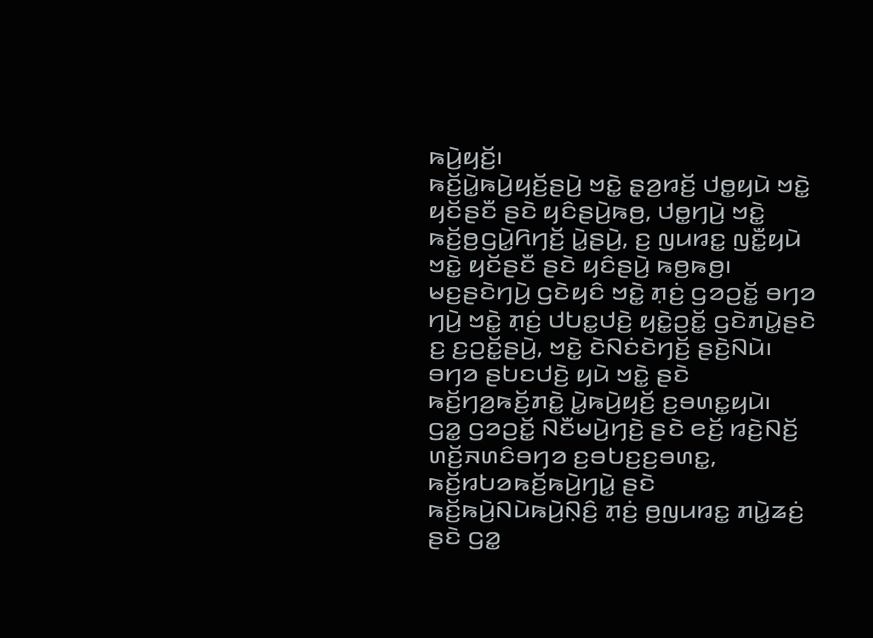ꤒꤣꤧ꤬ꤟꤢꤩ꤬꤯
ꤒꤢꤩ꤬ꤣꤧ꤭ꤒꤣꤧ꤬ꤟꤢꤩ꤬ꤔꤣꤧ꤬ ꤠꤢꤧ꤭ ꤔ꤫ꤤ꤬ꤙꤢꤩ꤬ ꤓꤥ꤭ꤟꤣꤧ ꤠꤢꤧ꤭ ꤟꤢꤩꤔꤢꤪ ꤔꤢꤧ ꤟꤢꤨꤔꤣꤧ꤬ꤒꤥ꤬, ꤓꤥ꤭ꤚꤣꤧ꤬ ꤠꤢꤧ꤭ ꤒꤢꤩ꤬ꤥ꤬ꤞꤣꤧ꤭ꤖꤚꤢꤩ꤬ ꤣꤧ꤭ꤔꤣꤧ꤬, ꤢ꤬ ꤜꤣꤙꤢ꤭ ꤜꤢꤪ꤭ꤟꤣꤧ ꤠꤢꤧ꤭ ꤟꤢꤩꤔꤢꤪ ꤔꤢꤧ ꤟꤢꤨꤔꤣꤧ꤬ ꤒꤥ꤬ꤒꤥ꤬꤯ ꤗꤢ꤬ꤔꤢꤧꤚꤣꤧ꤬ ꤞꤢꤧꤟꤢꤨ ꤠꤢꤧ꤭ ꤊ꤫ꤢꤦ꤬ ꤞꤤꤑꤢꤩ꤭ ꤋꤚꤤ ꤚꤣꤧ꤬ ꤠꤢꤧ꤭ ꤊ꤫ꤢꤦ꤬ ꤓꤝꤢ꤭ꤓꤢꤧ꤬ ꤟꤢꤧ꤭ꤑꤢꤩ꤭ ꤞꤢꤧꤊꤣꤧ꤭ꤔꤢꤧ ꤢ꤬ ꤢ꤬ꤑꤢꤩ꤭ꤔꤣꤧ꤬, ꤠꤢꤧ꤭ ꤢꤧꤡꤢꤦꤢꤧꤚꤢꤩ꤬ ꤔꤢꤧ꤬ꤡꤣꤧ꤯ ꤋꤚꤤ ꤔꤝꤢꤓꤢꤧ꤬ ꤟꤣꤧ ꤠꤢꤧ꤭ ꤔꤢꤧ ꤒꤢꤩ꤬ꤚꤤ꤬ꤒꤢꤩ꤬ꤊꤢꤧ꤭ ꤣꤧ꤭ꤒꤣꤧ꤬ꤟꤢꤩ꤬ ꤢ꤬ꤋꤛꤢ꤭ꤟꤣꤧ꤯
ꤞꤤ꤭ ꤞꤤꤑꤢꤩ꤭ ꤡꤢꤪꤗꤣꤧ꤬ꤚꤢꤧ꤬ ꤔꤢꤧ ꤕꤢꤩ꤬ ꤙꤢꤧ꤬ꤡꤢꤩ꤬ ꤛꤢꤩ꤬ꤏꤛꤢꤨꤋꤚꤤ ꤢ꤬ꤋꤝꤢ꤬ꤢ꤬ꤋꤛꤢ꤭, ꤒꤢꤩ꤬ꤙꤝꤤꤒꤢꤩ꤬ꤒꤣꤧ꤬ꤚꤣꤧ꤭ ꤔꤢꤧ ꤒꤢꤩ꤬ꤒꤣꤧ꤬ꤡꤣꤧꤒꤣꤧ꤬ꤡ꤫ꤢꤨ꤬ ꤊ꤫ꤢꤦ꤬ ꤥ꤬ꤜꤣꤙꤢ꤭ ꤊꤣꤧ꤭ꤘꤢꤦ꤬ ꤔꤢꤧ ꤞꤤ꤭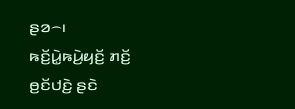ꤔꤤ꤮꤯
ꤒꤢꤩ꤬ꤣꤧ꤭ꤒꤣꤧ꤬ꤟꤢꤩ꤬ ꤊꤢꤩ꤬ ꤥ꤬ꤢꤩꤓꤢꤧ꤬ ꤔꤢꤧ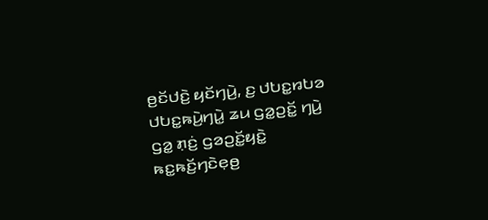ꤥ꤬ꤢꤩꤓꤢꤧ꤬ ꤟꤢꤩꤚꤣꤧ꤬, ꤢ꤬ ꤓꤝꤢ꤭ꤙꤝꤤ ꤓꤝꤢ꤭ꤒꤣꤧ꤬ꤚꤣꤧ꤭ ꤘꤣ ꤞꤤ꤭ꤑꤢꤩ꤭ ꤚꤣꤧ꤬ ꤞꤤ꤭ ꤊ꤫ꤢꤦ꤬ ꤞꤤꤑꤢꤩ꤭ꤟꤢꤧ꤭ ꤒꤢ꤭ꤒꤢꤩ꤬ꤚꤢꤧꤕ꤫ꤥ꤬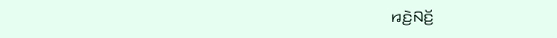ꤙꤢꤧ꤬ꤡꤢꤩ꤬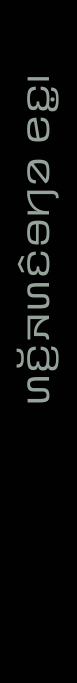ꤛꤢꤩ꤬ꤏꤛꤢꤨꤋꤚꤤ ꤕꤢ꤭꤯